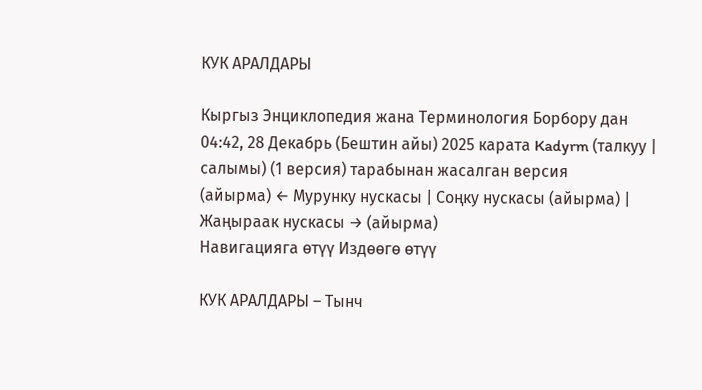КУК АРАЛДАРЫ

Кыргыз Энциклопедия жана Терминология Борбору дан
04:42, 28 Декабрь (Бештин айы) 2025 карата Kadyrm (талкуу | салымы) (1 версия) тарабынан жасалган версия
(айырма) ← Мурунку нускасы | Соңку нускасы (айырма) | Жаңыраак нускасы → (айырма)
Навигацияга өтүү Издөөгө өтүү

КУК АРАЛДАРЫ – Тынч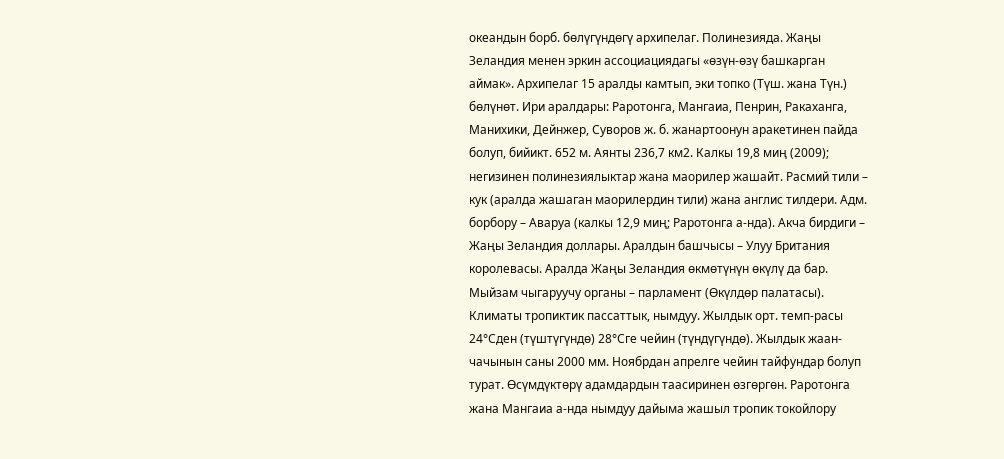океандын борб. бөлүгүндөгү архипелаг. Полинезияда. Жаңы Зеландия менен эркин ассоциациядагы «өзүн-өзү башкарган аймак». Архипелаг 15 аралды камтып, эки топко (Түш. жана Түн.) бөлүнөт. Ири аралдары: Раротонга, Мангаиа, Пенрин, Ракаханга, Манихики, Дейнжер, Суворов ж. б. жанартоонун аракетинен пайда болуп, бийикт. 652 м. Аянты 236,7 км2. Калкы 19,8 миң (2009); негизинен полинезиялыктар жана маорилер жашайт. Расмий тили – кук (аралда жашаган маорилердин тили) жана англис тилдери. Адм. борбору – Аваруа (калкы 12,9 миң; Раротонга а-нда). Акча бирдиги – Жаңы Зеландия доллары. Аралдын башчысы – Улуу Британия королевасы. Аралда Жаңы Зеландия өкмөтүнүн өкүлү да бар. Мыйзам чыгаруучу органы – парламент (Өкүлдөр палатасы). Климаты тропиктик пассаттык, нымдуу. Жылдык орт. темп-расы 24°Сден (түштүгүндө) 28°Сге чейин (түндүгүндө). Жылдык жаан-чачынын саны 2000 мм. Ноябрдан апрелге чейин тайфундар болуп турат. Өсүмдүктөрү адамдардын таасиринен өзгөргөн. Раротонга жана Мангаиа а-нда нымдуу дайыма жашыл тропик токойлору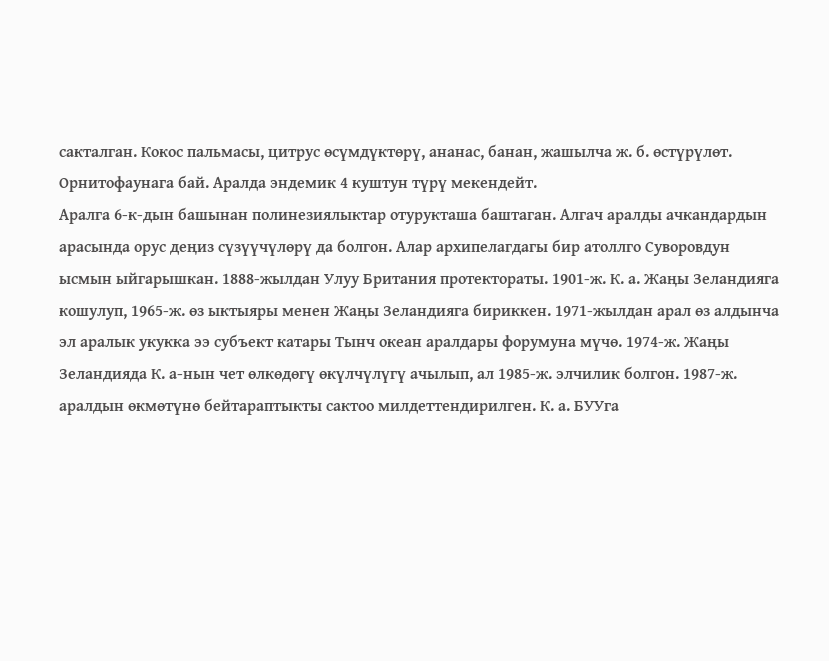сакталган. Кокос пальмасы, цитрус өсүмдүктөрү, ананас, банан, жашылча ж. б. өстүрүлөт. Орнитофаунага бай. Аралда эндемик 4 куштун түрү мекендейт.
Аралга 6-к-дын башынан полинезиялыктар отурукташа баштаган. Алгач аралды ачкандардын арасында орус деңиз сүзүүчүлөрү да болгон. Алар архипелагдагы бир атоллго Суворовдун ысмын ыйгарышкан. 1888-жылдан Улуу Британия протектораты. 1901-ж. К. а. Жаңы Зеландияга кошулуп, 1965-ж. өз ыктыяры менен Жаңы Зеландияга бириккен. 1971-жылдан арал өз алдынча эл аралык укукка ээ субъект катары Тынч океан аралдары форумуна мүчө. 1974-ж. Жаңы Зеландияда К. а-нын чет өлкөдөгү өкүлчүлүгү ачылып, ал 1985-ж. элчилик болгон. 1987-ж. аралдын өкмөтүнө бейтараптыкты сактоо милдеттендирилген. К. а. БУУга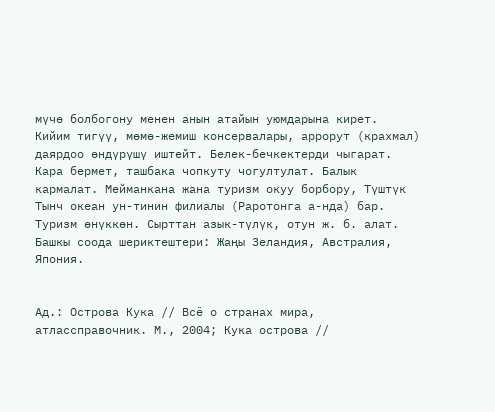мүчө болбогону менен анын атайын уюмдарына кирет.
Кийим тигүү, мөмө-жемиш консервалары, аррорут (крахмал) даярдоо өндүрүшү иштейт. Белек-бечкектерди чыгарат. Кара бермет, ташбака чопкуту чогултулат. Балык кармалат. Мейманкана жана туризм окуу борбору, Түштүк Тынч океан ун-тинин филиалы (Раротонга а-нда) бар. Туризм өнүккөн. Сырттан азык-түлүк, отун ж. б. алат. Башкы соода шериктештери: Жаңы Зеландия, Австралия, Япония.


Ад.: Острова Кука // Всё о странах мира, атлассправочник. М., 2004; Кука острова //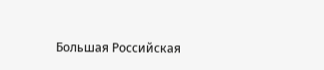Большая Российская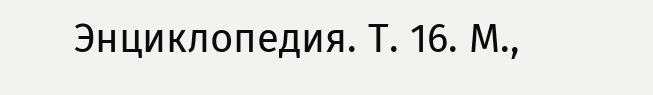Энциклопедия. Т. 16. М.,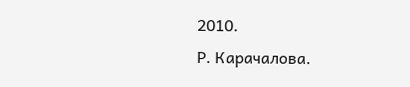2010.
Р. Карачалова.